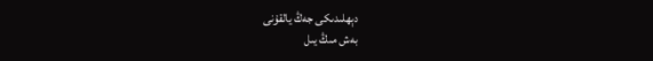دېھلىدىكى جەڭ يالقۇنى
بەش مىڭ يىل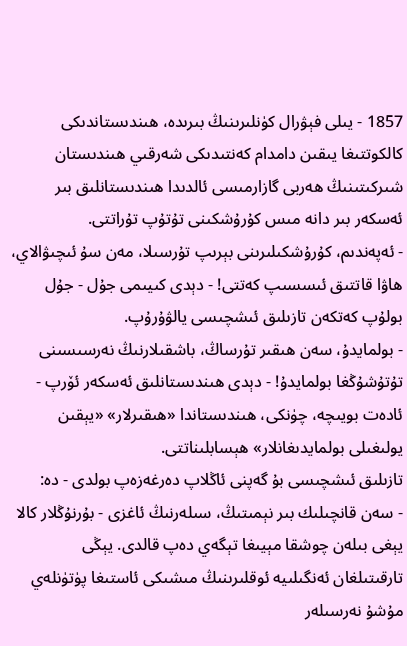1857 - يىلى فېۋرال كۈنلىرىنىڭ بىرىدە، ھىندىستاندىكى كالكوتتىغا يىقىن دامدام كەنتىدىكى شەرقىي ھىندىستان شىركىتىنىڭ ھەربى گازارمىسى ئالدىدا ھىندىستانلىق بىر ئەسكەر بىر دانە مىس كۇرۇشكىنى تۇتۇپ تۇراتتى.
- ئەپەندىم، كۇرۇشكىلىرىنى بېرىپ تۇرسىلا، مەن سۇ ئىچىۋالاي، ھاۋا قاتتىق ئىسسىپ كەتتى! - دېدى كىيىمى جۇل - جۇل بولۇپ كەتكەن تازىلىق ئىشچىسى يالۋۇرۇپ.
- بولمايدۇ، سەن ھىقىر تۇرساڭ، باشقىلارنىڭ نەرسىسىنى تۇتۇشۇڭغا بولمايدۇ! - دېدى ھىندىستانلىق ئەسكەر ئۆرپ - ئادەت بويىچە، چۈنكى، ھىندىستاندا «ھىقىرلار» «يېقىن يولىغىلى بولمايدىغانلار» ھېسابلىناتتى.
تازىلىق ئىشچىسى بۇ گەپنى ئاڭلاپ دەرغەزەپ بولدى - دە:
- سەن قانچىلىك بىر نېمىتىڭ، سىلەرنىڭ ئاغزى - بۇرنۇڭلار كالا يېغى بىلەن چوشقا مېيىغا تېگەي دەپ قالدى. يېڭى تارقىتىلغان ئەنگىلىيە ئوقلىرىنىڭ مىشىكى ئاستىغا پۈتۈنلەي مۇشۇ نەرسىلەر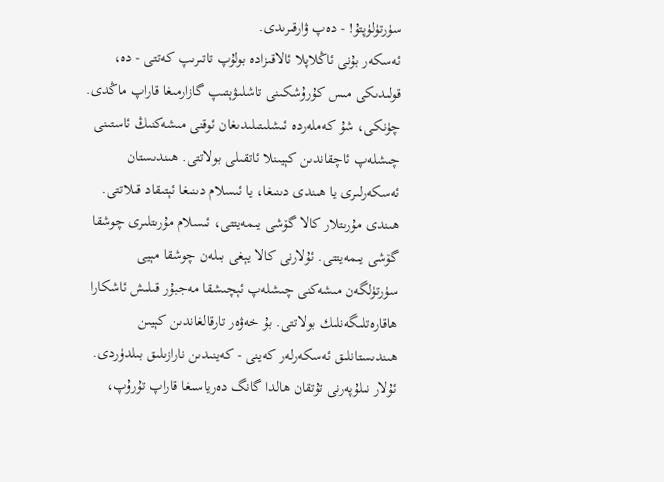سۈرتۈلۈپتۇ! - دەپ ۋارقىرىدى.
ئەسكەر بۇنى ئاڭلاپلا ئالاقىزادە بولۇپ تاتىرىپ كەتتى - دە، قولىدىكى مىس كۇرۇشكىنى تاشلىۋېتىپ گازارمىغا قاراپ ماڭدى. چۈنكى، شۇ كەملەردە ئىشلىتىلىدىغان ئوقنى مىشەكنىڭ ئاستىنى چىشلەپ ئاچقاندىن كېيىنلا ئاتقىلى بولاتتى. ھىندىستان ئەسكەرلىرى يا ھىندى دىنىغا، يا ئىسلام دىنىغا ئېتىقاد قىلاتتى. ھىندى مۇرىتلار كالا گۆشى يىمەيتتى، ئىسلام مۇرىتلىرى چوشقا گۆشى يىمەيتتى. ئۇلارنى كالا يېغى بىلەن چوشقا مېيى سۈرتۈلگەن مىشەكنى چىشلەپ ئېچىشقا مەجبۇر قىلىش ئاشكارا ھاقارەتلىگەنلىك بولاتتى. بۇ خەۋەر تارقالغاندىن كېيىن ھىندىستانلىق ئەسكەرلەر كەينى - كەينىدىن نارازىلىق بىلدۈردى. ئۇلار نىلۇپەرنى تۇتقان ھالدا گانگ دەرياسىغا قاراپ تۇرۇپ،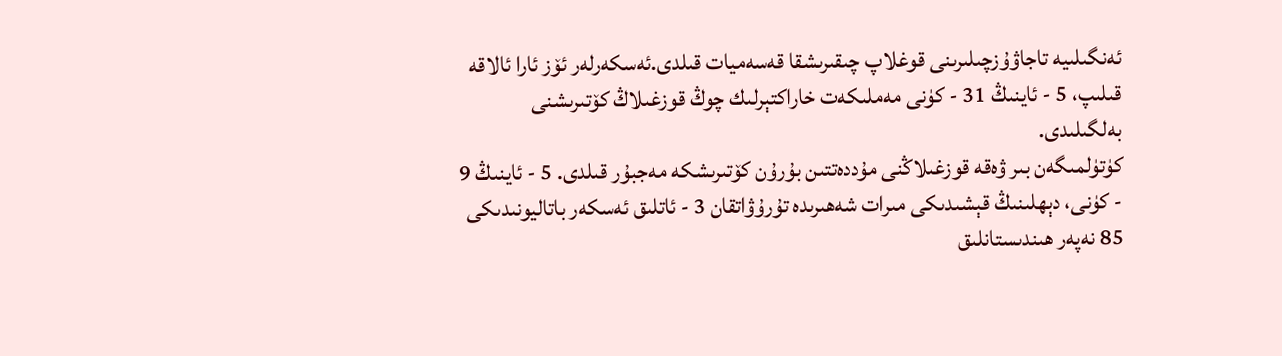ئەنگىلىيە تاجاۋۇزچىلىرىنى قوغلاپ چىقىرىشقا قەسەميات قىلدى.ئەسكەرلەر ئۆز ئارا ئالاقە قىلىپ، 5 - ئاينىڭ 31 - كۈنى مەملىكەت خاراكتېرلىك چوڭ قوزغىلاڭ كۆتىرىشنى بەلگىلىدى.
كۈتۈلمىگەن بىر ۋەقە قوزغىلاڭنى مۇددەتتىن بۇرۇن كۆتىرىشكە مەجبۇر قىلدى. 5 - ئاينىڭ 9 - كۈنى، دېھلىنىڭ قېشىدىكى مىرات شەھىرىدە تۇرۇۋاتقان 3 - ئاتلىق ئەسكەر باتاليونىدىكى 85 نەپەر ھىندىستانلىق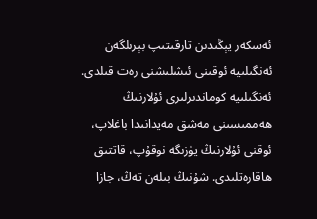ئەسكەر يېڭىدىن تارقىتىپ بېرىلگەن ئەنگىلىيە ئوقىنى ئىشلىشنى رەت قىلدى. ئەنگىلىيە كوماندىرلىرى ئۇلارنىڭ ھەممىسىنى مەشق مەيدانىدا باغلاپ، ئوقنى ئۇلارنىڭ يۈزىگە نوقۇپ، قاتتىق ھاقارەتلىدى. شۇنىڭ بىلەن تەڭ، جازا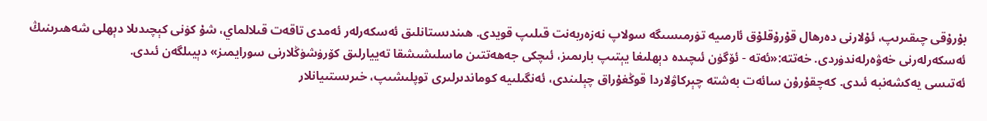بۇرۇقى چىقىرىپ، ئۇلارنى دەرھال قۇرۇقلۇق ئارمىيە تۈرمىسىگە سولاپ نەزەربەنت قىلىپ قويدى. ھىندىستانلىق ئەسكەرلەر ئەمدى تاقەت قىلالماي، شۇ كۈنى كېچىدىلا دېھلى شەھىرىنىڭ ئەسكەرلەرنى خەۋەرلەندۈردى. خەتتە:«ئەتە - ئۆگۈن ئىچىدە دېھلىغا يېتىپ بارىمىز، ئىچكى جەھەتتىن ماسلىشىشقا تەييارلىق كۆرۈشۈڭلارنى سورايمىز» دېيىلگەن ئىدى.
ئەتىسى يەكشەنبە ئىدى. كەچقۇرۇن سائەت بەشتە چېركاۋلاردا قوڭغۇراق چېلىندى، ئەنگىلىيە كوماندىرلىرى توپلىشىپ، خىرىستىيانلار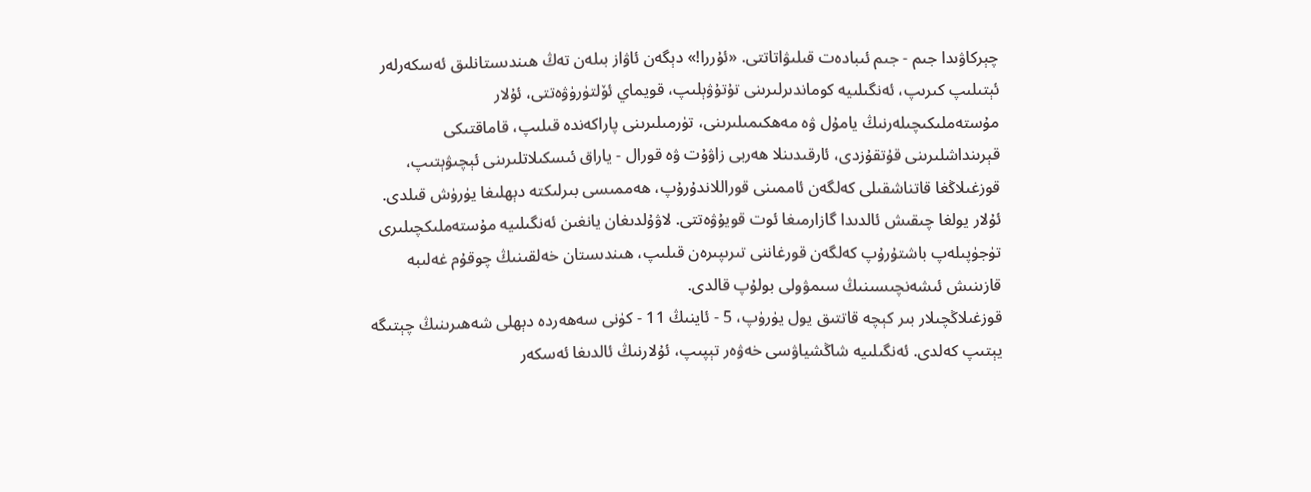چېركاۋىدا جىم - جىم ئىبادەت قىلىۋاتاتتى. «ئۇررا!» دېگەن ئاۋاز بىلەن تەڭ ھىندىستانلىق ئەسكەرلەر ئېتىلىپ كىرىپ، ئەنگىلىيە كوماندىرلىرىنى تۇتۇۋېلىپ، قويماي ئۆلتۈرۈۋەتتى، ئۇلار مۇستەملىكىچىلەرنىڭ يامۇل ۋە مەھكىمىلىرىنى، تۈرمىلىرىنى پاراكەندە قىلىپ، قاماقتىكى قېرىنداشلىرىنى قۇتقۇزدى، ئارقىدىنلا ھەربى زاۋۇت ۋە قورال - ياراق ئىسكىلاتلىرىنى ئېچىۋېتىپ، قوزغىلاڭغا قاتناشقىلى كەلگەن ئاممىنى قوراللاندۇرۇپ، ھەممىسى بىرلىكتە دېھلىغا يۈرۈش قىلدى. ئۇلار يولغا چىقىش ئالدىدا گازارمىغا ئوت قويۇۋەتتى. لاۋۇلدىغان يانغىن ئەنگىلىيە مۇستەملىكچىلىرى تۈجۈپىلەپ باشتۇرۇپ كەلگەن قورغاننى تىرىپىرەن قىلىپ، ھىندىستان خەلقىنىڭ چوقۇم غەلىبە قازىنىش ئىشەنچىسىنىڭ سىمۋولى بولۇپ قالدى.
قوزغىلاڭچىلار بىر كېچە قاتتىق يول يۈرۈپ، 5 - ئاينىڭ 11 - كۈنى سەھەردە دېھلى شەھىرىنىڭ چېتىگە يېتىپ كەلدى. ئەنگىلىيە شاڭشياۋسى خەۋەر تېپىپ، ئۇلارنىڭ ئالدىغا ئەسكەر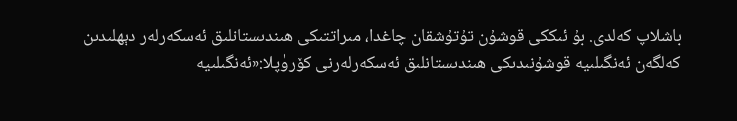باشلاپ كەلدى. بۇ ئىككى قوشۇن تۇتۇشقان چاغدا، مىراتتىكى ھىندىستانلىق ئەسكەرلەر دېھلىدىن كەلگەن ئەنگىلىيە قوشۇنىدىكى ھىندىستانلىق ئەسكەرلەرنى كۆرۈپلا:«ئەنگىلىيە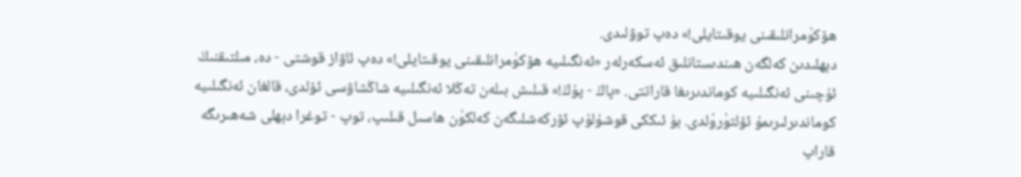ھۆكۈمرانلىقىنى يوقىتايلى!» دەپ توۋلىدى.
دېھلىدىن كەلگەن ھىندىستانلىق ئەسكەرلەر «ئەنگىلىيە ھۆكۈمرانلىقىنى يوقىتايلى!» دەپ ئاۋاز قوشتى - دە، مىلتىقنىڭ ئۇچىنى ئەنگىلىيە كوماندىرىغا قاراتتى. «پاڭ - پۇڭ!» قىلىش بىلەن تەڭلا ئەنگىلىيە شاڭشاۋسى ئۆلدى، قالغان ئەنگىلىيە كوماندىرلىرىمۇ ئۆلتۈرۈلدى. بۇ ئىككى قوشۇلۇپ ئۆركەشلىگەن كەلكۈن ھاسىل قىلىپ، توپ - توغرا دېھلى شەھىرىگە قاراپ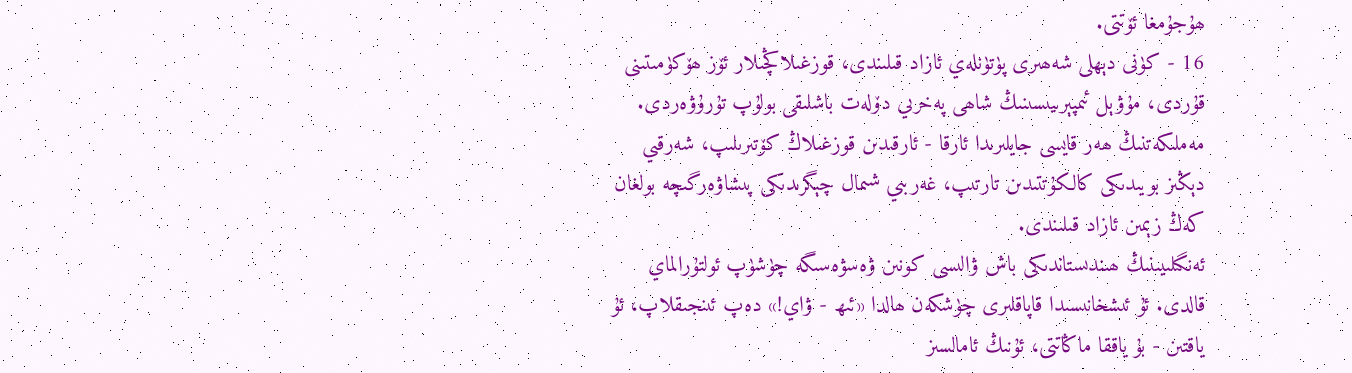ھۇجۇمغا ئۆتتى.
16 - كۈنى دېھلى شەھىرى پۈتۈنلەي ئازاد قىلىندى، قوزغىلاڭچىلار ئۆز ھۆكۈمىتىنى قۇردى، مۇۋېل ئىمپېرىيىسىنىڭ شاھى پەخرىي دۆلەت باشلىقى بولۇپ تۇرۇۋەردى. مەملىكەتنىڭ ھەر قايسى جايلىرىدا ئارقا - ئارقىدىن قوزغىلاڭ كۆتىرىلىپ، شەرقىي دېڭىز بويىدىكى كالكۇتتىدىن تارتىپ، غەربىي شىمال چېگرىدىكى پىشاۋەرگىچە بولغان كەڭ زېمىن ئازاد قىلىندى.
ئەنگىلىيىنىڭ ھىندىستاندىكى باش ۋالىسى كونىن ۋەسۋەسىگە چۈشۈپ ئولتۇرالماي قالدى. ئۇ ئىشخانىسىدا قاپاقلىرى چۈشكەن ھالدا «ئىھ - ۋاي!» دەپ ئىنجىقلاپ، ئۇ ياقتىن - بۇ ياققا ماڭاتتى، ئۇنىڭ ئامالسىز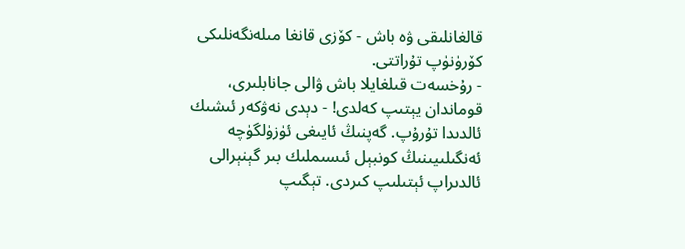قالغانلىقى ۋە باش - كۆزى قانغا مىلەنگەنلىكى كۆرۈنۈپ تۇراتتى.
- رۇخسەت قىلغايلا باش ۋالى جانابلىرى، قوماندان يېتىپ كەلدى! - دېدى نەۋكەر ئىشىك ئالدىدا تۇرۇپ. گەپنىڭ ئايىغى ئۈزۈلگۈچە ئەنگىلىيىنىڭ كونبېل ئىسىملىك بىر گېنېرالى ئالدىراپ ئېتىلىپ كىردى. تېگىپ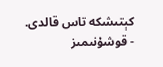كېتىشكە تاس قالدى.
- قوشۇنىمىز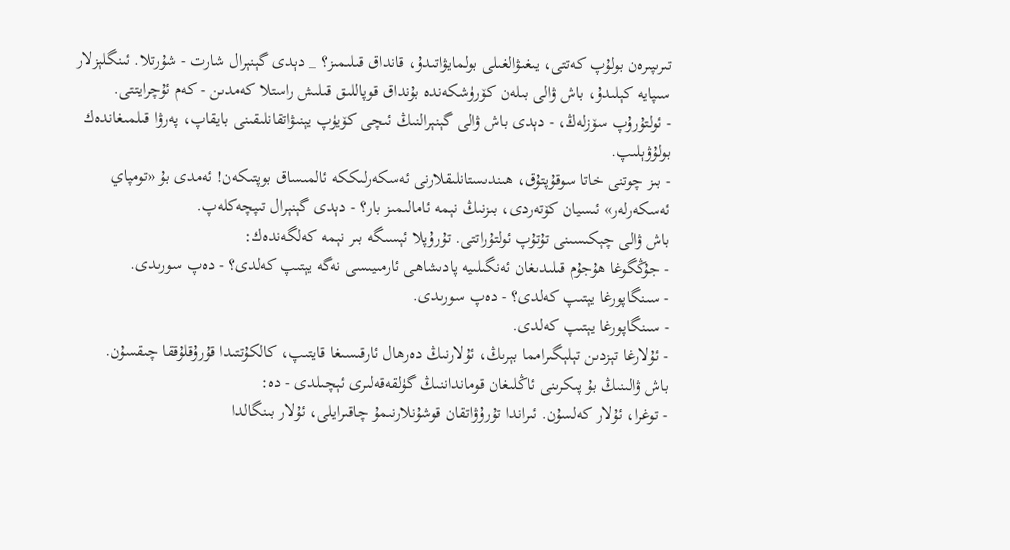تىرىپىرەن بولۇپ كەتتى، يىغىۋالغىلى بولمايۋاتىدۇ، قانداق قىلىمىز؟ _ دېدى گېنېرال شارت - شۇرتلا. ئىنگلېزلار سىپايە كېلىدۇ، باش ۋالى بىلەن كۆرۈشكەندە بۇنداق قوپاللىق قىلىش راستلا كەمدىن - كەم ئۇچرايتتى.
- ئولتۇرۇپ سۆزلەڭ، - دېدى باش ۋالى گېنېرالنىڭ ئىچى كۆيۈپ يېنىۋاتقانلىقىنى بايقاپ، پەرۋا قىلمىغاندەك بولۇۋېلىپ.
- بىز چوتنى خاتا سوقۇپتۇق، ھىندىستانلىقلارنى ئەسكەرلىككە ئالمىساق بوپتىكەن! ئەمدى بۇ «تومپاي ئەسكەرلەر» ئىسيان كۆتەردى، بىزنىڭ نېمە ئامالىمىز بار؟ - دېدى گېنېرال تىپچەكلەپ.
باش ۋالى چېكىسىنى تۇتۇپ ئولتۇراتتى. تۇرۇپلا ئېسىگە بىر نېمە كەلگەندەك:
- جۇڭگوغا ھۇجۇم قىلىدىغان ئەنگىلىيە پادىشاھى ئارمىيىسى نەگە يېتىپ كەلدى؟ - دەپ سورىدى.
- سىنگاپورغا يېتىپ كەلدى؟ - دەپ سورىدى.
- سىنگاپورغا يېتىپ كەلدى.
- ئۇلارغا تېزدىن تېلېگىرامما بېرىڭ، ئۇلارنىڭ دەرھال ئارقىسىغا قايتىپ، كالكۇتتىدا قۇرۇقلۇققا چىقسۇن.
باش ۋالىنىڭ بۇ پىكرىنى ئاڭلىغان قومانداننىڭ گۈلقەقەلىرى ئېچىلدى - دە:
- توغرا، ئۇلار كەلسۇن. ئىراندا تۇرۇۋاتقان قوشۇنلارنىمۇ چاقىرايلى، ئۇلار بىنگالدا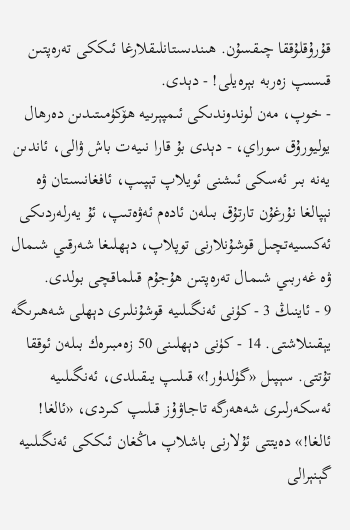قۇرۇقلۇققا چىقسۇن. ھىندىستانلىقلارغا ئىككى تەرەپتىن قىسىپ زەربە بېرەيلى! - دېدى.
- خوپ، مەن لوندوندىكى ئىمپېرىيە ھۆكۈمىتىدىن دەرھال يوليورۇق سوراي، - دېدى بۇ قارا نىيەت باش ۋالى، ئاندىن يەنە بىر ئەسكى ئىشنى ئويلاپ تېپىپ، ئافغانىستان ۋە نېپالغا نۇرغۇن تارتۇق بىلەن ئادەم ئەۋەتىپ، ئۇ يەرلەردىكى ئەكسىيەتچىل قوشۇنلارنى توپلاپ، دېھلىغا شەرقىي شىمال ۋە غەربىي شىمال تەرەپتىن ھۇجۇم قىلماقچى بولدى.
9 - ئاينىڭ 3 - كۈنى ئەنگىلىيە قوشۇنلىرى دېھلى شەھىرىگە يېقىنلاشتى. 14 - كۈنى دېھلىنى 50 زەمبىرەك بىلەن ئوققا تۇتتى. سېپىل «گۈلدۈر!» قىلىپ يىقىلدى، ئەنگىلىيە ئەسكەرلىرى شەھەرگە تاجاۋۇز قىلىپ كىردى، «ئالغا! ئالغا!» دەيتتى ئۇلارنى باشلاپ ماڭغان ئىككى ئەنگىلىيە گېنېرالى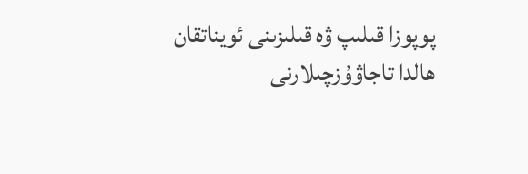پوپوزا قىلىپ ۋە قىلىزىنى ئويناتقان ھالدا تاجاۋۇزچىلارنى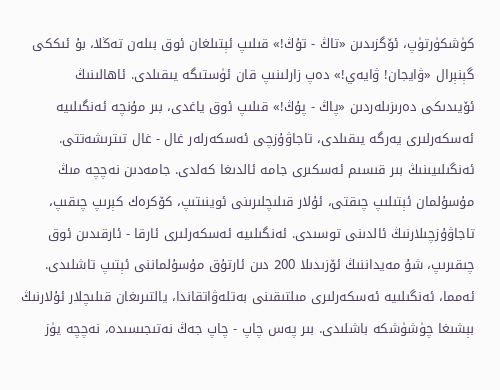كۈشكۈرتۈپ، ئۆگزىدىن «تاڭ - تۇڭ!» قىلىپ ئېتىلغان ئوق بىلەن تەڭلا، بۇ ئىككى گېنېرال «ۋايجان! ۋايەي!» دەپ زارلىنىپ قان ئۈستىگە يىقىلدى. ئاھالىنىڭ ئۆيىدىكى دەرىزىلەردىن «پاڭ - پۇڭ!» قىلىپ ئوق ياغدى، بىر مۇنچە ئەنگىلىيە ئەسكەرلىرى يەرگە يىقىلدى، تاجاۋۇزچى ئەسكەرلەر غال - غال تىترىشەتتى.
ئەنگىلىيىنىڭ بىر قىسىم ئەسكىرى جامە ئالدىغا كەلدى. جامەدىن نەچچە مىڭ مۇسۇلمان ئېتىلىپ چىقتى، ئۇلار قىلىچلىرىنى ئوينىتىپ، كۆكرەك كېرىپ چىقىپ، تاجاۋۇزچىلارنىڭ ئالدىنى توسىدى. ئەنگىلىيە ئەسكەرلىرى ئارقا - ئارقىدىن ئوق چىقىرىپ، شۇ مەيداننىڭ ئۆزىدىلا 200 دىن ئارتۇق مۇسۇلماننى ئېتىپ تاشلىدى. ئەمما، ئەنگىلىيە ئەسكەرلىرى مىلتىقىنى بەتلەۋاتقاندا، يالتىرىغان قىلىچلار ئۇلارنىڭ بېشىغا چۈشۈشكە باشلىدى. بىر پەس چاپ - چاپ جەڭ نەتىجىسىدە، نەچچە يۈز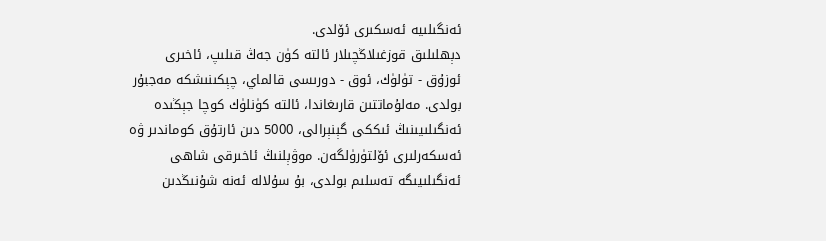ئەنگىلىيە ئەسكىرى ئۆلدى.
دېھلىلىق قوزغىلاڭچىلار ئالتە كۈن جەڭ قىلىپ، ئاخىرى ئوزۇق - تۈلۈك، ئوق - دورىسى قالماي، چېكىنىشكە مەجبۇر بولدى. مەلۇماتتىن قارىغاندا، ئالتە كۈنلۈك كوچا جېڭىدە ئەنگىلىيىنىڭ ئىككى گېنېرالى، 5000 دىن ئارتۇق كوماندىر ۋە ئەسكەرلىرى ئۆلتۈرۈلگەن. موۋېلنىڭ ئاخىرقى شاھى ئەنگىلىيىگە تەسلىم بولدى، بۇ سۇلالە ئەنە شۇنىڭدىن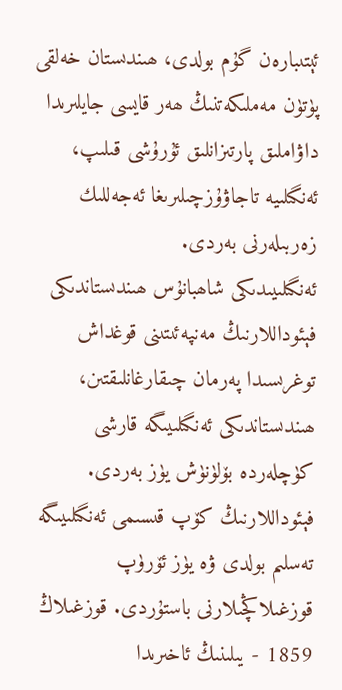ئېتىبارەن گۇم بولدى، ھىندىستان خەلقى پۈتۈن مەملىكەتنىڭ ھەر قايسى جايلىرىدا داۋاملىق پارتىزانلىق ئۇرۇشى قىلىپ، ئەنگىلىيە تاجاۋۇزچىلىرىغا ئەجەللىك زەربىلەرنى بەردى.
ئەنگىلىيىدىكى شاھبانۇس ھىندىستاندىكى فېئوداللارنىڭ مەنپەئىتىنى قوغداش توغرىسىدا پەرمان چىقارغانلىقتىن، ھىندىستاندىكى ئەنگىلىيىگە قارشى كۈچلەردە بۆلۈنۈش يۈز بەردى. فېئوداللارنىڭ كۆپ قىسىمى ئەنگىلىيىگە تەسلىم بولدى ۋە يۈز ئۆرۈپ قوزغىلاڭچىلارنى باستۇردى. قوزغىلاڭ 1859 - يىلىنىڭ ئاخىرىدا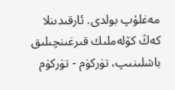مەغلۇپ بولدى. ئارقىدىنلا كەڭ كۆلەملىك قىرغىنچىلىق باشلىنىپ، تۈركۈم - تۈركۈم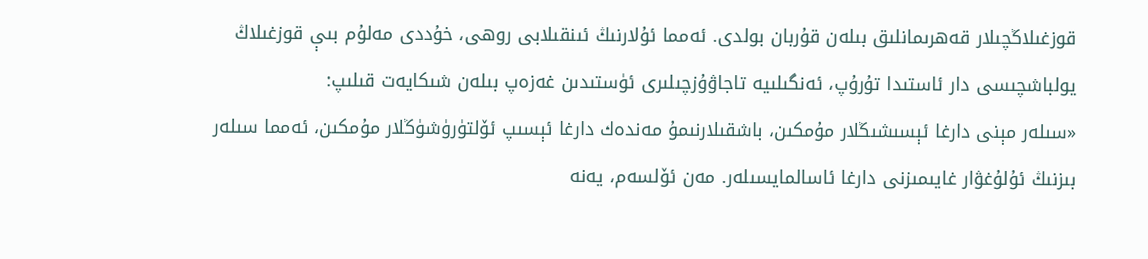قوزغىلاڭچىلار قەھرىمانلىق بىلەن قۇربان بولدى. ئەمما ئۇلارنىڭ ئىنقىلابى روھى، خۇددى مەلۇم بىې قوزغىلاڭ يولباشچىسى دار ئاستىدا تۇرۇپ، ئەنگىلىيە تاجاۋۇزچىلىرى ئۈستىدىن غەزەپ بىلەن شىكايەت قىلىپ:
«سىلەر مېنى دارغا ئېسىشىڭلار مۇمكىن، باشقىلارنىمۇ مەندەك دارغا ئېسىپ ئۆلتۈرۈشۈڭلار مۇمكىن، ئەمما سىلەر بىزنىڭ ئۇلۇغۋار غايىمىزنى دارغا ئاسالمايسىلەر. مەن ئۆلسەم، يەنە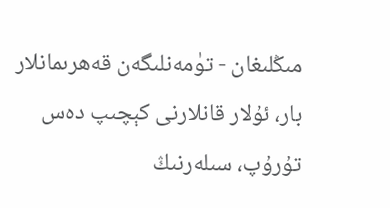مىڭلىغان - تۈمەنلىگەن قەھرىمانلار بار، ئۇلار قانلارنى كېچىپ دەس تۇرۇپ، سىلەرنىڭ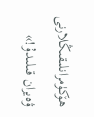ھۆكۈمرانلىقىڭلارنى ۋەيران قىلىدۇ!»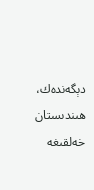دېگەندەك، ھىندىستان خەلقىغە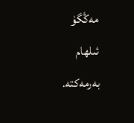مەڭگۈ ئىلھام بەرمەكتە.